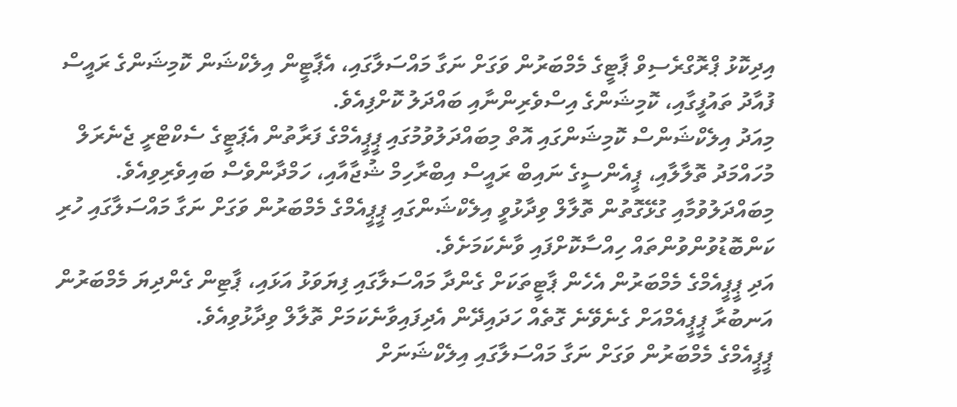އިދިކޮޅު ޕްރޮގްރެސިވް ޕާޓީގެ މެމްބަރުން ވަގަށް ނަގާ މައްސަލާގައި، އެޕާޓީން އިލެކްޝަން ކޮމިޝަންގެ ރައީސް ފުއާދު ތައުފީގާއި، ކޮމިޝަންގެ އިސްވެރިންނާއި ބައްދަލު ކޮށްފިއެވެ.
މިއަދު އިލެކްޝަންސް ކޮމިޝަންގައި އޮތް މިބައްދަލުވުމުގައި ޕީޕީއެމްގެ ފަރާތުން އެޕަޓީގެ ސެކްޓްރީ ޖެނެރަލް މުހައްމަދު ތޮލާލާއި، ޕީއެންސީގެ ނައިބް ރައީސް އިބްރާހިމް ޝުޖާއާއި، ހަމްދާންވެސް ބައިވެރިވިއެވެ. މިބައްދަލުވުމާއި ގުޅޭގޮތުން ތޮލާލް ވިދާޅުވީ އިލެކްޝަންގައި ޕީޕީއެމްގެ މެމްބަރުން ވަގަށް ނަގާ މައްސަލާގައި ހުރި ކަންބޮޑުވުންވުންތައް ހިއްސާކޮށްފައި ވާނެކަމަށެވެ.
އަދި ޕީޕީއެމްގެ މެމްބަރުން އެހެން ޕާޓީތަކަށް ގެންދާ މައްސަލާގައި ފިޔަވަޅު އަޅައި، ޕާޓިން ގެންދިޔަ މެމްބަރުން އަނބުރާ ޕީޕީއެމްއަށް ގެނެވޭނެ ގޮތެއް ހަދައިދޭން އެދިފައިވާނެކަމަށް ތޮލާލް ވިދާޅުވިއެވެ.
ޕީޕީއެމްގެ މެމްބަރުން ވަގަށް ނަގާ މައްސަލާގައި އިލެކްޝަނަށް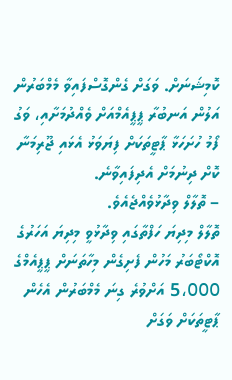ކޮމިޝަނަށް. ވަގަށް ގެންގޮސްފައިވާ މެމްބަރުން އަލުން އަނބުރާ ޕީޕީއެމްއަށް ވެއްދުމަށާއި، ވަގު ފޯމު ހުށަހަޅާ ޕާޓީތަކަށް ފިޔަވަޅު އެޅައި ޖޫރިމަނާ ކޮށް ދިނުމަށް އެދިފައިވާނެ.
– ތޮލާލް ވިދާޅުވެއްޖެއެވެ.
ތޮލާލް މިދިޔަ ހަފްތާގައި ވިދާޅުވީ މިދިޔަ އަހަރުގެ އޮކްޓޯބަރު މަހުން ފެށިގެން މިހާތަނަށް ޕީޕީއެމްގެ 5،000 އަށްވުރެ ގިނަ މެމްބަރުން އެހެން ޕާޓީތަކަށް ވަގަށް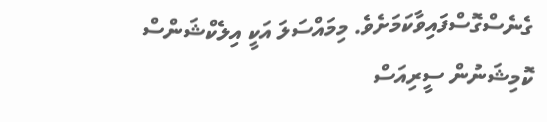ގެނެސްގޮސްފައިވާކަމަށެވެ. މިމައްސަލަ އަކީ އިލެކްޝަންސް ކޮމިޝަނުން ސީރިއަސް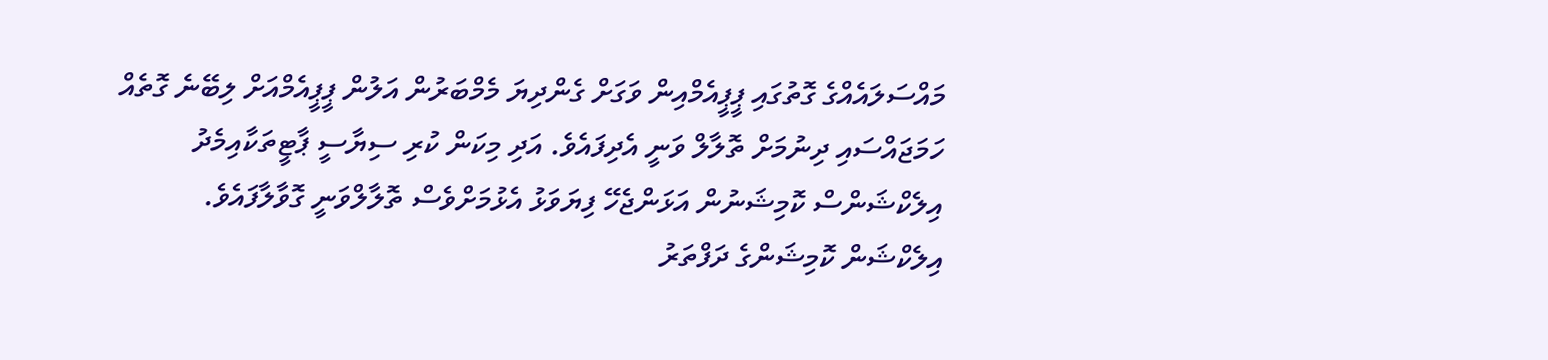މައްސަލައެއްގެ ގޮތުގައި ޕީޕީއެމްއިން ވަގަށް ގެންދިޔަ މެމްބަރުން އަލުން ޕީޕީއެމްއަށް ލިބޭނެ ގޮތެއް ހަމަޖައްސައި ދިނުމަށް ތޮލާލް ވަނީ އެދިފައެވެ. އަދި މިކަން ކުރި ސިޔާސީ ޕާޓީތަކާއިމެދު އިލެކްޝަންސް ކޮމިޝަނުން އަޅަންޖެހޭ ފިޔަވަޅު އެޅުމަށްވެސް ތޮލާލްވަނީ ގޮވާލާފައެވެ.
އިލެކްޝަން ކޮމިޝަންގެ ދަފްތަރު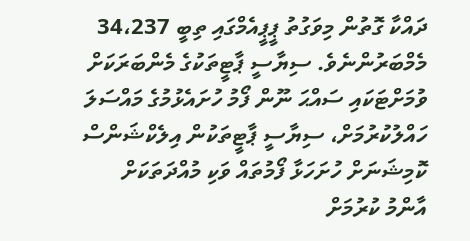ދައްކާ ގޮތުން މިވަގުތު ޕީޕީއެމްގައި ތިބީ 34،237 މެމްބަރުންނެވެ. ސިޔާސީ ޕާޓީތަކުގެ މެންބަރަކަށް ވުމަށްޓަކައި ސައްޙަ ނޫން ފޯމު ހުށައެޅުމުގެ މައްސަލަ ހައްލުކުރުމަށް، ސިޔާސީ ޕާޓީތަކުން އިލެކްޝަންސް ކޮމިޝަނަށް ހުށަހަޅާ ފޯމުތައް ވަކި މުއްދަތަކަށް އާންމު ކުރުމަށް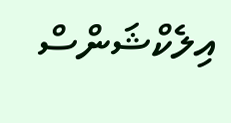އިލެކްޝަންސް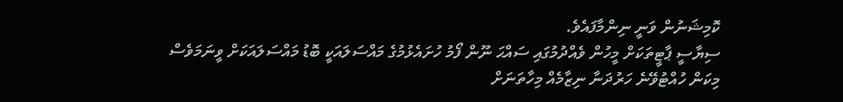ކޮމިޝަނުން ވަނީ ނިންމާފައެވެ.
ސިޔާސީ ޕާޓީތަކަށް މީހުން ވެއްދުމުގައި ސައްޙަ ނޫން ފޯމު ހުށައެޅުމުގެ މައްސަލައަކީ ބޮޑު މައްސަލައަކަށް ވީނަމަވެސް މިކަން ހުއްޓުވޭނެ ހަރުދަނާ ނިޒާމެއް މިހާތަނަށް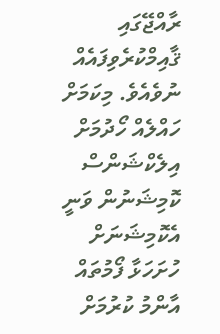ރާއްޖޭގައި ޤާއިމްކުރެވިފައެއް ނުވެއެވެ. މިކަމަށް ހައްލެއް ހޯދުމަށް އިލެކްޝަންސް ކޮމިޝަނުން ވަނީ އެކޮމިޝަނަށް ހުށަހަޅާ ފޯމުތައް އާންމު ކުރުމަށް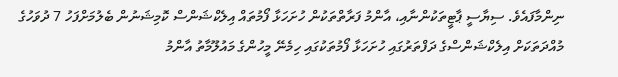ނިންމާފައެވެ. ސިޔާސީ ޕާޓީތަކުންނާއި، އާންމު ފަރާތްތަކުން ހުށަހަޅާ ފޯމުތައް އިލެކްޝަންސް ކޮމިޝަނުން ބެލުމަށްފަހު 7 ދުވަހުގެ މުއްދަތަކަށް އިލެކްޝަންސްގެ ދަފްތަރުގައި ހުށަހަޅާ ފޯމުތަކުގައި ހިމެނޭ މީހުންގެ މައުލޫމާތު އާންމު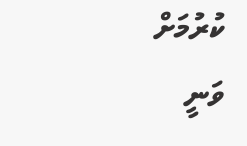ކުރުމަށް ވަނީ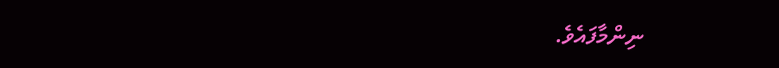ނިންމާފައެވެ.